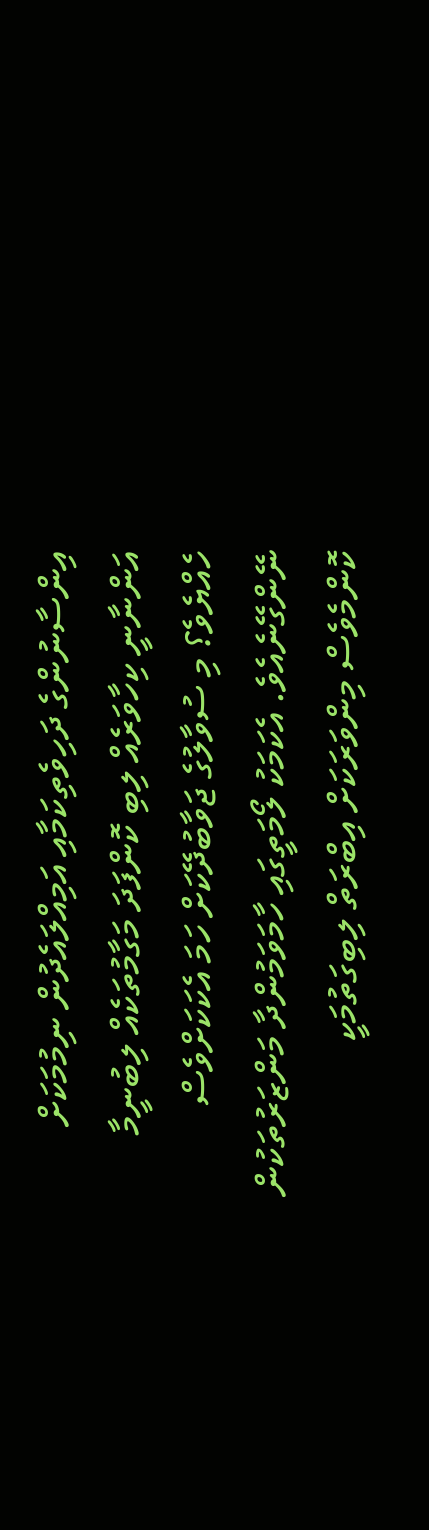އިންސާނުންގެ ދަހިވެތިކަމާއި އަމިއްލައެދުން ނިމުމަކަށް އަންނާނީ ކިހާވަރެއް ލިބި ކޮންފަދަ މަގާމުތަކެއް ލިބުނީމާ ހެއްޔެވެ؟ މި ސުވާލުގެ ޖަވާބުދޭކަށް ހަމަ އެކަކަށްވެސް ނޭންގޭނެއެވެ. އެކަމަކު ލޯމަތީގައި ހާމަވަމުންދާ މަންޒަރުތަކުން ކޮންމެވެސް މިންވަރަކަށް އިބްރަތް ލިބިގަތުމަކީ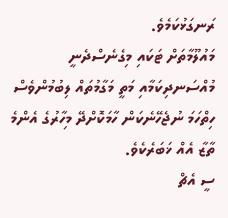ރަނގަޅުކަމެވެ.
މައުލޫމާތަށް ޓަކައި މިގެނެސްދެނީ މުއްސަނދިކަމާއި މަތީ މަގާމުތައް ލިބުމުންވެސް ހިތްހަމަ ނުޖެހޭނެކަން ހާމަކޮށްދޭ މިހާރުގެ އެންމެ ތާޒާ އެއް ޚަބަރެކެވެ.
ސީ އެޗް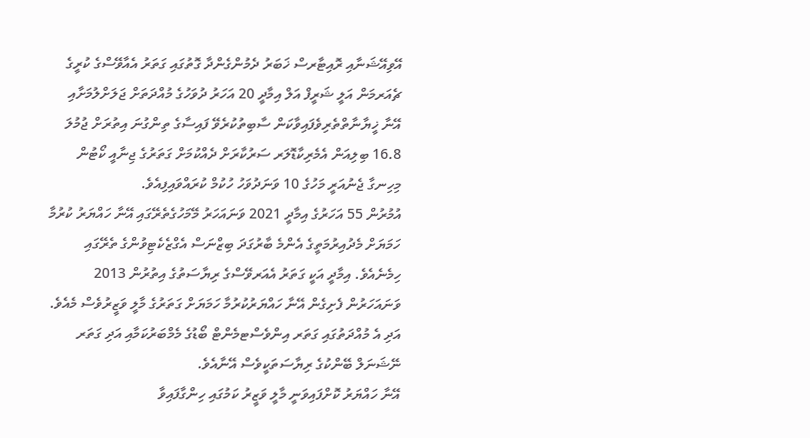އޭވިއޭޝަނާއި ރޮއިޓާރސް ޚަބަރު ދެމުންގެންދާ ގޮތުގައި ގަތަރު އެއާވޭސްގެ ކުރީގެ ޗެއަރމަން އަލީ ޝަރީފް އަލް އިމާދީ 20 އަހަރު ދުވަހުގެ މުއްދަތަށް ޖަލަށްލުމަށާއި އޭނާ ޚީޔާނާތްތެރިވެފައިވާކަން ސާބިތުކުރެވޭ ފައިސާގެ ތިންގުނަ އިތުރަށް ޖުމުލަ 16.8 ބިލިއަން އެމެރިކާޑޮލަރ ސަރުކާރަށް ދެއްކުމަށް ގަތަރުގެ ޖިނާއީ ކޯޓުން މިހިނގާ ޖެނުއަރީ މަހުގެ 10 ވަނަދުވަހު ހުކުމް ކުރައްވައިފިއެވެ.
އުމުރުން 55 އަހަރުގެ އިމާދީ 2021 ވަނައަހަރު މޭމަހުގެތެރޭގައި އޭނާ ހައްޔަރު ކުރުމާ ހަމަޔަށް މެދުއިރުމަތީގެ އެންމެ ބާރުގަދަ ބިޒްނަސް އެގްޒެކެޓިވުންގެ ތެރޭގައި ހިމެނެއެވެ. އިމާދީ އަކީ ގަތަރު އެއަރވޭސްގެ ރިޔާސަތުގެ އިތުރުން 2013 ވަނައަހަރުން ފެށިގެން އޭނާ ހައްޔަރުކުރުމާ ހަމަޔަށް ގަތަރުގެ މާލީ ވަޒީރުވެސް މެއެވެ. އަދި އެ މުއްދަތުގައި ގަތަރ އިންވެސްޓމެންޓް ބޯޑުގެ މެމްބަރުކަމާއި އަދި ގަތަރ ނޭޝަނަލް ބޭންކުގެ ރިޔާސަތަކީވެސް އޭނާއެވެ.
އޭނާ ހައްޔަރު ކޮށްފައިވަނީ މާލީ ވަޒީރު ކަމުގައި ހިންގާފައިވާ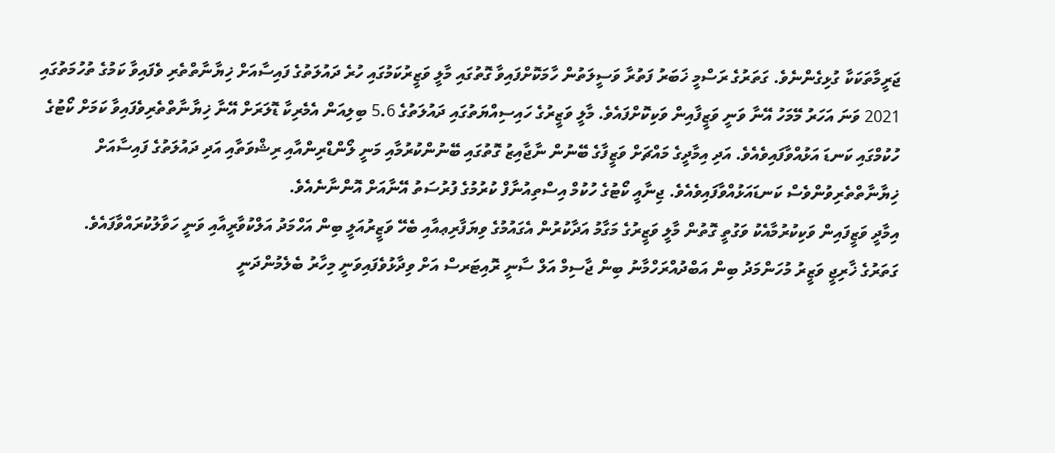ޖަރީމާތަކަކާ ގުޅިގެންނެވެ. ގަތަރުގެ ރަސްމީ ޚަބަރު ފަތުރާ ވަސީލަތުން ހާމަކޮށްފައިވާ ގޮތުގައި މާލީ ވަޒީރުކަމުގައި ހުރެ ދައުލަތުގެ ފައިސާއަށް ޚިޔާނާތްތެރި ވެފައިވާ ކަމުގެ ތުހުމަތުގައި 2021 ވަނަ އަހަރު މޭމަހު އޭނާ ވަނީ ވަޒީފާއިން ވަކިކޮށްފައެވެ. މާލީ ވަޒީރުގެ ހައިސިއްޔަތުގައި ދައުލަތުގެ 5.6 ބިލިއަން އެމެރިކާ ޑޮލަރަށް އޭނާ ޚިޔާނާތްތެރިވެފައިވާ ކަމަށް ކޯޓުގެ ހުކުމްގައި ކަނޑަ އަޅުއްވާފައިވެއެވެ. އަދި އިމާދީގެ މައްޗަށް ވަޒީފާގެ ބޭނުން ނާޖާއިޒު ގޮތުގައި ބޭނުންކުރުމާއި މަނީ ލޯންޑްރިންއާއި ރިޝްވަތާއި އަދި ދައުލަތުގެ ފައިސާއަށް ޚިޔާނާތްތެރިވުންވެސް ކަނޑައަޅުއްވާފައިވެއެވެ. ޖިނާއީ ކޯޓުގެ ހުކުމް އިސްތިއުނާފް ކުރުމުގެ ފުރުސަތު އޭނާއަށް އޮންނާނެއެވެ.
އިމާދީ ވަޒީފައިން ވަކިކުރުމާއެކު ވަގުތީ ގޮތުން މާލީ ވަޒީރުގެ މަގާމު އަދާކުރުން އެގައުމުގެ ވިޔަފާރިޢއާއި ބެހޭ ވަޒީރުއަލީ ބިން އަހްމަދު އަލްކުވާރީއާއި ވަނީ ހަވާލުކުރައްވާފައެވެ.
ގަތަރުގެ ޚާރިޖީ ވަޒީރު މުހަންމަދު ބިން އަބްދުއްރަހްމާނު ބިން ޖާސިމް އަލް ސާނީ ރޮއިޓަރސް އަށް ވިދާޅުވެފައިވަނީ މިހާރު ބެލެމުންދަނީ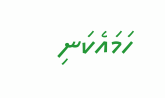ހަމައެކަނި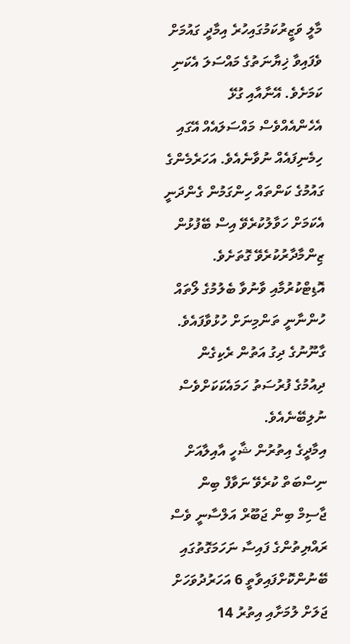މާލީ ވަޒީރުކަމުގައިހުރެ އިމާދީ ގައުމަށް ވެފައިވާ ޚިޔާނަތުގެ މައްސަލަ އެކަނި ކަމަށެވެ. އޭނާއާއި ގުޅޭ އެހެންއެއްވެސް މައްސަލައެއް އޭގައި ހިމެނިފައެއް ނުވާނެއެވެ. އަހަރެމެންގެ ގައުމުގެ ކަންތައް ހިންގަމުން ގެންދަނީ އެކަމަށް ހަވާލުކުރެވޭ އިސް ބޭފުޅުން ޒިންމާދާރުކުރެވޭ ގޮތަށެވެ. އޮޑިޓްކުރުމާއި ވާނުވާ ބެލުމުގެ ލޯތައް ހުންނާނީ ތަންމިނަށް ހުޅުވާފައެވެ. ގާނޫނުގެ ދިގު އަތުން ރެކިގެން ދިއުމުގެ ފުރުސަތު ހަމައެކަކަށްވެސް ނުލިބޭނެއެވެ.
އިމާދީގެ އިތުރުން ޝާހީ އާއިލާއަށް ނިސްބަތް ކުރެވޭ ނަވާފް ބިން ޖާސިމް ބިން ޖަބޫރް އަލްސާނީ ވެސް ރައްޔިތުންގެ ފައިސާ ނަހަމަގޮތުގައި ބޭނުންކޮށްފައިވާތީ 6 އަހަރުދުވަހަށް ޖަލަށް ލުމަށާއި އިތުރު 14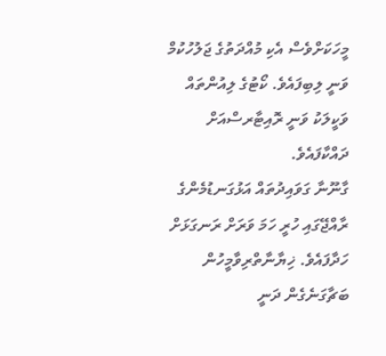މީހަކަށްވެސް އެކި މުއްދަތުގެ ޖަލުހުކުމް ވަނީ ލިބިފައެވެ. ކޯޓުގެ ލިއުންތައް ވަކީލަކު ވަނީ ރޮއިޓާރސްއަށް ދައްކާފައެވެ.
ގާނޫނާ ގަވައިދުތައް އަޅުގަނޑުމެންގެ ރާއްޖޭގައި ހުރީ ހަމަ ވަރަށް ރަނގަޅަށް ހަދާފައެވެ. ޚިޔާނާތްރިވާމީހުން ބަޗާގަނެގެން ދަނީ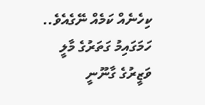ކިހެނެއް ކަމެއް ނޭގެއެވެ.. ހަމަގައިމު ގަތަރުގެ މާލީ ވަޒީރުގެ ގާނޫނީ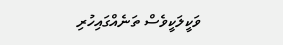ވަކީލަކީވެސް ތަނެއްގައިހުރި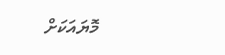މޮޔައަކަށް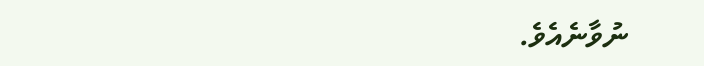ނުވާނެއެވެ.